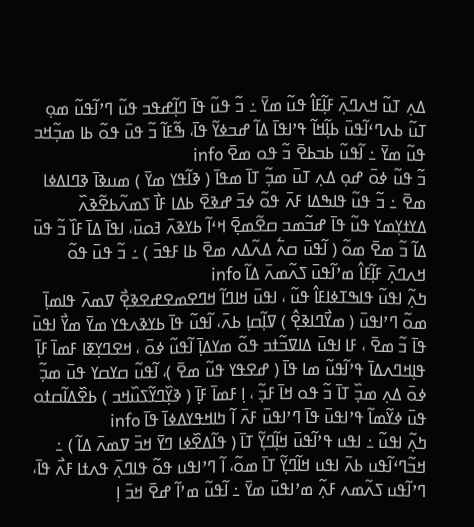ߡߍ߲ ߠߎ߬ ߞߍߣߍ߲߫ ߓߊ߲߬ߓߊ߮ ߟߎ߬ ߘߌ߫ ߸ ߏ߬ ߟߎ߬ ߟߊ߫ ߣߊ߲߬ߝߟߏ ߟߎ߬ ߣߴߊ߬ߟߎ߬ ߘߋ߲ ߠߎ߬ ߕߍߣߵߊ߬ߟߎ߫ ߕߊ߲߬ߞߊ߬ ߟߴߊߟߊ߫ ߡߊ߬ ߝߏߦߌ߬ ߟߊ߫، ߒ߬ߓߊ߬ ߏ߬ ߟߎ߫ ߟߋ߬ ߕߊ ߘߏ߲߬ߞߏ ߟߎ߬ ߘߌ߫ ߸ ߊ߬ߟߎ߬ ߕߏߕߐ߫ ߏ߬ ߟߋ ߘߐ߫ info
ߏ߬ ߟߎ߬ ߦߋ߫ ߝߋ߲ ߡߍ߲ ߠߎ߫ ߘߏ߲߬ ߠߊ߫ ߘߟߊ߫ ( ߢߊ߬ߟߌ ߘߌ߫ ) ߘߎߢߊ߫ ߢߣߊߡߦߊ ߘߐ߫ ߸ ߏ߬ ߟߎ߬ ߟߊߒߡߊ ߓߍ߫ ߟߋ߬ ߦߏ߫ ߝߢߐ߫ ߕߡߊ ߓߊ߯ ߖߘߍ߬ߕߐ߬ߢߍ߰ ߡߌߙߌ߲ߘߌ ߟߎ߬ ߟߊ߫ ߝߏ߬ߘߏ ߛߐ߬ߘߐ߲߫ ߞߵߊ߬ ߕߌߢߍ߫ ߔߋߎ߫، ߊߟߊ߫ ߡߊ߫ ߓߊ߰ ߏ߬ ߟߎ߫ ߡߊ߬ ߏ߬ ߘߐ߫ ߘߋ߬ ( ߊ߬ߟߎ߫ ߛߍ߱ ߡߍ߬ߡߍ ߘߐ߫ ߕߊ ߓߟߏ߫ ) ߸ ߏ߬ ߟߎ߫ ߟߋ߬ ߞߍߣߍ߲߫ ߓߊ߲߬ߓߊ߮ ߘߴߊ߬ߟߎ߫ ߖߍ߬ߘߍ߫ ߡߊ߬ info
ߤߍ߲߬ ߊߟߎ߬ ߟߊߒߠߦߊߓߊ߮ ߟߎ߬ ، ߊߟߎ߫ ߞߊߣߊ߬ ߞߣߐߘߐߝߐߢߐ߲߯ ߜߘߍ߫ ߟߊߘߊ߲߫ ߘߋ߬ ߣߴߊߟߎ߫ ( ߘߌ߯ߣߊߢߐ߲߮ ) ߜߊ߲߬ߛߊ߲ ߕߍ߫، ߊ߬ߟߎ߬ ߟߊ߫ ߕߌߢߍߟߌ ߘߌ߫ ߘߌ߯ ߊߟߎ߫ ߟߊ߫ ߏ߬ ߘߐ߫ ، ߓߊ ߊߟߎ߫ ߡߊߜߏ߬ߙߏ ߟߋ߬ ߘߌߡߊ߲߫ ߊ߬ߟߎ߬ ߦߋ߫ ، ߞߐߣߌ߲ߧߊ ߓߘߊ߫ ߓߊ߲߫ ߟߊ߲ߞߣߍߡߊ߫ ߟߴߊ߬ߟߎ߬ ߘߊ ߟߊ߫ ( ߝߐߟߌ ߟߎ߬ ߘߐ߫ )، ߊ߬ߟߎ߬ ߛߌߛߌ ߟߎ߫ ߘߏ߲߬ ߦߋ߫ ߡߍ߲ ߘߏ߲߰ ߠߊ߫ ߏ߬ ߟߋ ߞߊ߫ ߓߏ߲߬ ، ߊ߲ ߓߘߊ߫ ߓߊ߲߫ ( ߢߌ߲߰ߣߌ߬ߖߎ߰ߞߏ ) ߕߐ߰ߡߊ߬ߛߙߋ ߟߎ߫ ߦߌ߬ߘߊ߬ ߟߴߊߟߎ߫ ߟߊ߫ ߣߴߊߟߎ߫ ߓߍ߫ ߊ߬ ߤߊߞߟߌߡߦߊ߫ ߟߊ߫ info
ߤߍ߲߬ ߊߟߎ߬ ߸ ߊߟߎ ߟߴߊ߬ߟߎ߫ ߞߊ߲߬ߣߌ߲߬ ߠߊ߫ ( ߟߊ߬ߡߐ߰ߦߊ ߣߌ߫ ߞߏ߫ ߜߘߍ߫ ߡߊ߬ ) ߸ ߞߏ߬ߣߵߊ߬ߟߎ ߕߍ߫ ߊߟߎ ߞߊ߬ߣߌ߲߬ ߠߊ߫ ߘߋ߬، ߊ߬ ߣߴߊߟߎ ߟߋ߬ ߟߊߣߍ߲߫ ߟߍߙߊ ߓߍ߯ ߟߊ߫، ߣߴߊ߬ߟߎ ߖߍ߬ߘߍ ߓߍ߲߬ ߘߴߊߟߎ߫ ߘߌ߫ ߸ ߊ߬ߟߎ߬ ߘߴߊ߬ ߝߐ߫ ߞߏ߫ ߊ߲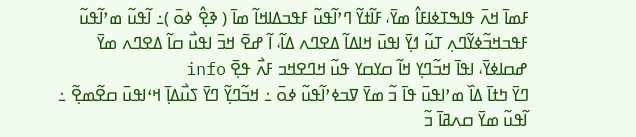ߓߘߊ߫ ߞߍ߫ ߟߊߒߠߦߊߓߊ߮ ߘߌ߫، ߓߊ߬ߙߌ߬ ߣߴߊ߬ߟߎ߬ ߓߟߏߡߊߞߊ߬ ߘߊ߫ ( ߢߐ߲߮ ߦߋ߫ )߸ ߊ߬ߟߎ߬ ߘߴߊ߬ߟߎ߬ ߓߟߏߞߏ߬ߦߌ߬ߣߍ߲ ߠߎ߬ ߗߌ߲߫ ߊߟߎ߫ ߞߊߡߊ߬ ߡߐߣߍ ߡߊ߬، ߊ߬ ߝߐ߫ ߞߏ߫ ߊߟߎ߯ ߛߊ߬ ߡߐߣߍ ߘߌ߫ ߝߛߊߦߌ߫، ߊߟߊ߫ ߞߏ߬ߣߌ߲ ߞߊ߬ ߛߌߛߌ ߟߎ߬ ߞߣߐߞߏ ߓߍ߯ ߟߐ߲߫ info
ߣߌ߫ ߤߙߊ߫ ߡߊ߰ ߘߴߊߟߎ߫ ߟߊ߫ ߏ߬ ߘߌ߫ ߜߏߦߴߊ߬ߟߎ߬ ߦߋ߫ ߸ ߞߏ߬ߣߌ߲߬ ߣߌ߫ ߖߎ߯ߡߊ߲߫ ߞߵߊߟߎ߫ ߛߐ߬ߘߐ߲߬ ߸ ߊ߬ߟߎ߬ ߘߌ߫ ߛߍߥߊ߫ ߏ߬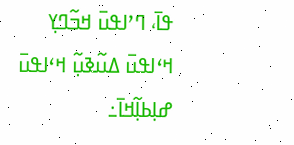ߟߊ߫، ߣߴߊߟߎ߫ ߞߏ߬ߣߌ߲ ߞߵߊߟߎ߫ ߡߎ߬ߢߎ߲߬ ߞߵߊߟߎ߫ ߝߊ߲ߕߊ߲߬ߞߊ߫߸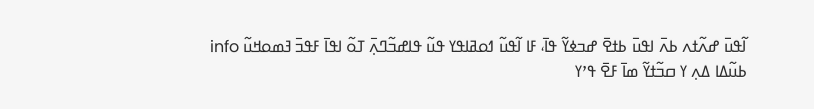ߊ߬ߟߎ߫ ߝߍ߬ߙߍ ߕߍ߫ ߊߟߎ߫ ߕߙߐ߫ ߝߏߦߌ߬ ߟߊ߫، ߓߊ ߊ߬ߟߎ߬ ߗߋߥߊߟߌ ߟߎ߬ ߟߊߝߏ߬ߣߍ߲߫ ߠߋ߬ ߊߟߊ߫ ߓߟߏ߫ ߔߘߋߞߎ߬ info
ߕߎ߬ߡߊ ߡߍ߲ ߌ ߛߏ߬ߙߌ߬ ߘߊ߫ ߓߐ߫ ߟߴߌ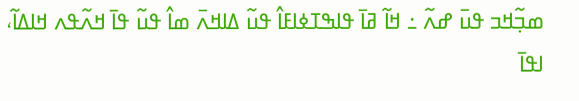ߘߏ߲߬ߞߏ ߟߎ߫ ߝߍ߬ ߸ ߞߊ߬ ߥߊ߫ ߟߊߒߠߦߊߓߊ߮ ߟߎ߬ ߡߊߞߍ߫ ߘߊ߮ ߟߎ߬ ߟߊ߫ ߞߍ߬ߟߍ ߞߊߡߊ߬، ߊߟߊ߫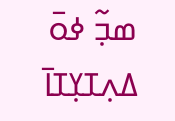ߘߏ߲߬ ߦߋ߫ ߡߍ߲ߠߌ߲ߠߊ߫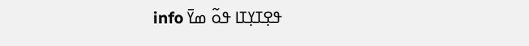ߟߐ߲ߠߌ߲ߠߊ ߟߋ߬ ߘߌ߫ info